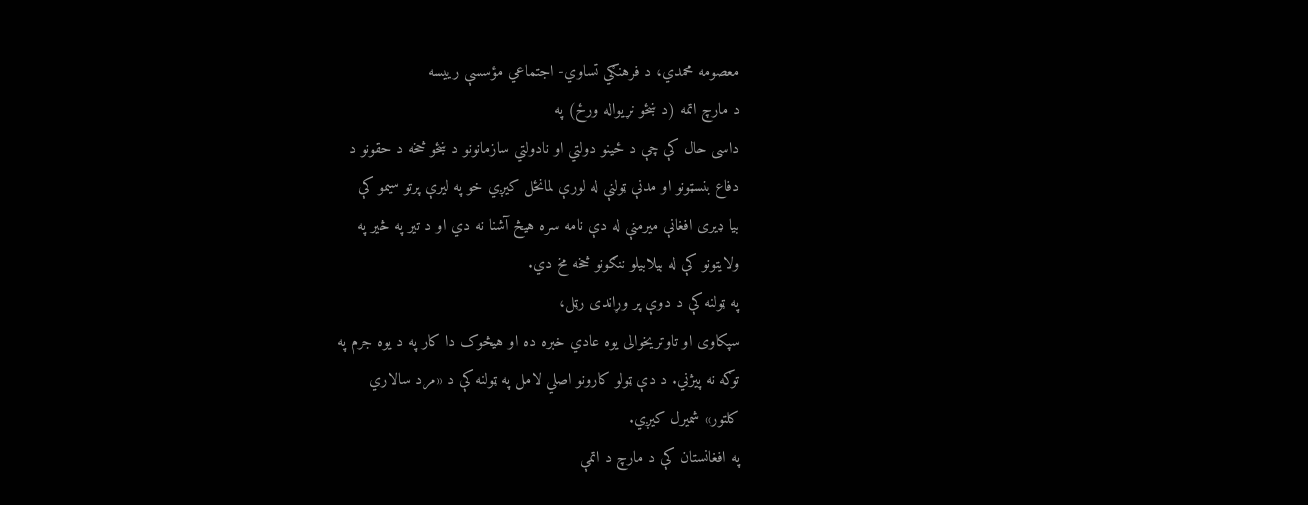معصومه محمدي، د فرهنګي تساوي- اجتماعي مؤسسې رییسه
د مارچ اتمه (د ښځو نړیواله ورځ) په
داسی حال کې چې د ځینو دولتي او نادولتي سازمانونو د ښځو څخه د حقونو د
دفاع بنسټونو او مدنې ټولنې له لورې لمانځل کیږي خو په لیرې پرتو سیمو کې
بیا ډيری افغانې میرمنې له دې نامه سره هیڅ آشنا نه دي او د تیر په څير په
ولایتونو کې له بیلابیلو ننګونو څخه مخ دي.
په ټولنه کې د دوې پر وړاندی رټل،
سپکاوی او تاوتریخوالی یوه عادي خبره ده او هیڅوک دا کار په د یوه جرم په
توګه نه پیژني. د دې ټولو کارونو اصلي لامل په ټولنه کې د «مرد سالاري
کلتور» شمیرل کیږي.
په افغانستان کې د مارچ د اتمې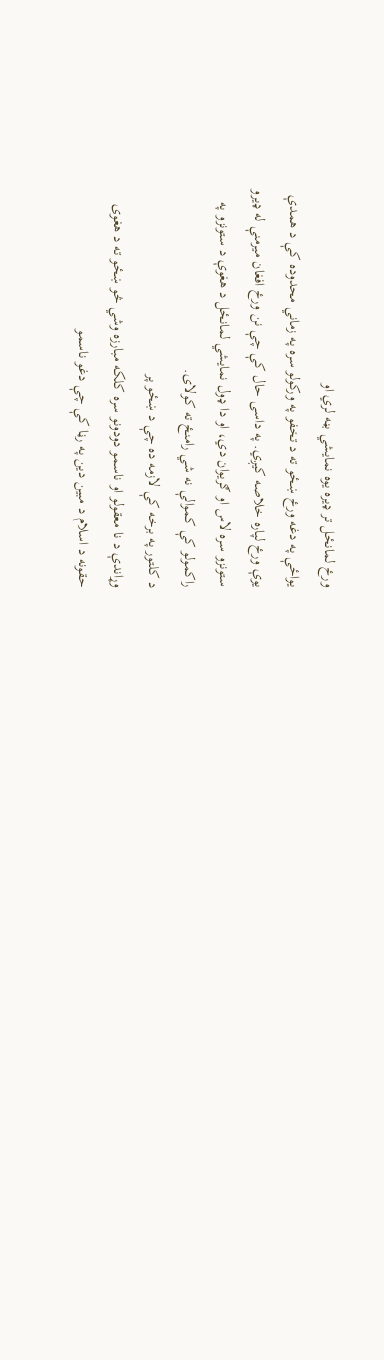ورځ لمانځل تر ډيره یوه نمایشي بڼه لري او
یواځې په دغه ورځ ښځو ته د تخفو په ورکولو سره په زماني محدوده کې د همدې
یوې ورځ لپاره خلاصه کیږي. په داسی حال کې چې نن ورځ افغان میرمنې له ډيرو
ستونزو سره لاس او ګریوان دي، او دا ډول نمایشي لمانځل د هغوې د ستونزو په
راکمولو کې کموالې نه شي رامنځ ته کولای.
د کلتور په برخه کې لازمه ده چې د ښځو پر
وړاندې د نا معقولو او ناسمو دودونو سره کلکه مبارزه وشي څو ښځو ته د هغوی
حقونه د اسلام د مبین دین په رڼا کې چې دغو ناسمو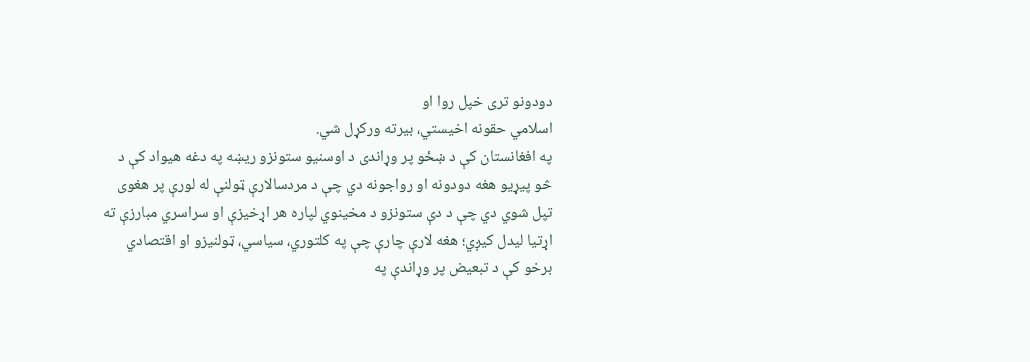دودونو تری خپل روا او
اسلامي حقونه اخیستي، بیرته ورکړل شي.
په افغانستان کې د ښځو پر وړاندی د اوسنیو ستونزو ریښه په دغه هیواد کې د
څو پیړیو هغه دودونه او رواجونه دي چې د مردسالارې ټولنې له لورې پر هغوی
تپل شوي دي چې د دې ستونزو د مخینوي لپاره هر اړخیزې او سراسري مبارزې ته
اړتیا لیدل کیږي؛ هغه لارې چارې چې په کلتوري، سیاسي، ټولنیزو او اقتصادي
برخو کې د تبعیض پر وړاندې په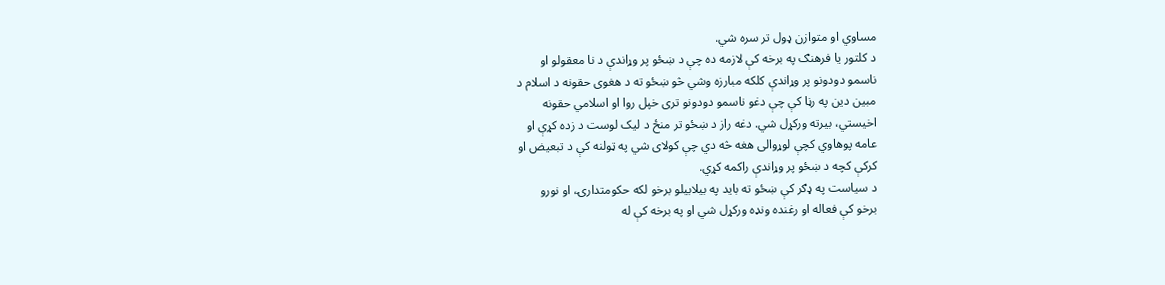مساوي او متوازن ډول تر سره شي.
د کلتور یا فرهنګ په برخه کې لازمه ده چې د ښځو پر وړاندې د نا معقولو او
ناسمو دودونو پر وړاندې کلکه مبارزه وشي څو ښځو ته د هغوی حقونه د اسلام د
مبین دین په رڼا کې چې دغو ناسمو دودونو تری خپل روا او اسلامي حقونه
اخیستي، بیرته ورکړل شي. دغه راز د ښځو تر منځ د لیک لوست د زده کړې او
عامه پوهاوي کچې لوړوالی هغه څه دي چې کولای شي په ټولنه کې د تبعیض او
کرکې کچه د ښځو پر وړاندې راکمه کړي.
د سیاست په ډګر کې ښځو ته باید په بیلابیلو برخو لکه حکومتدارۍ، او نورو
برخو کې فعاله او رغنده ونډه ورکړل شي او په برخه کې له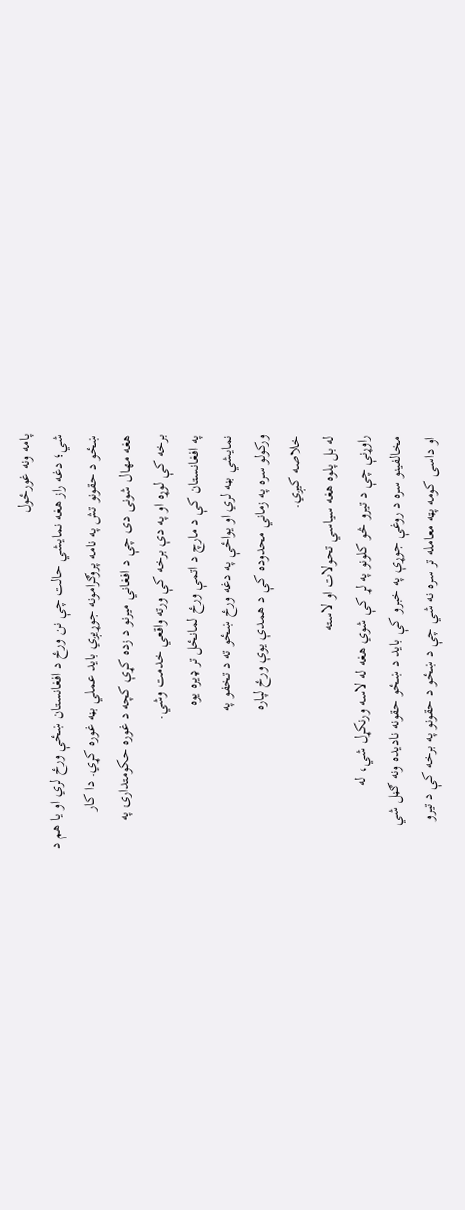پامه ونه غورځول
شي؛ دغه راز هغه نمایشي حالت چې نن ورځ د افغانستان ښځې ورځ لري او یا هم د
ښځو د حقونو تش په نامه پروګرامونه جوړیږي باید عملي بڼه غوره کړي. دا کار
هغه مهال شونی دی چې د افغاني میرنو د زده کړې کچه د غوره حکومتدارۍ په
برخه کې لوړه او په دې برخه کې ورته واقعي خدمت وشي.
په افغانستان کې د مارچ د اتمې ورځ لمانځل تر ډيره یوه
نمایشي بڼه لري او یواځې په دغه ورځ ښځو ته د تخفو په
ورکولو سره په زماني محدوده کې د همدې یوې ورځ لپاره
خلاصه کیږي.
له بل پلوه هغه سیاسي تحولات او لاسته
راوړنې چې د تیرو څو کلونو په لړ کې شوي هغه له لاسه ورنکړل شي، له
مخالفینو سره د روغې جوړې په خبرو کې باید د ښځو حقونه نادیده ونه ګڼل شي
او داسی کومه پټه معامله تر سره نه شي چې د ښځو د حقونو په برخه کې د تیرو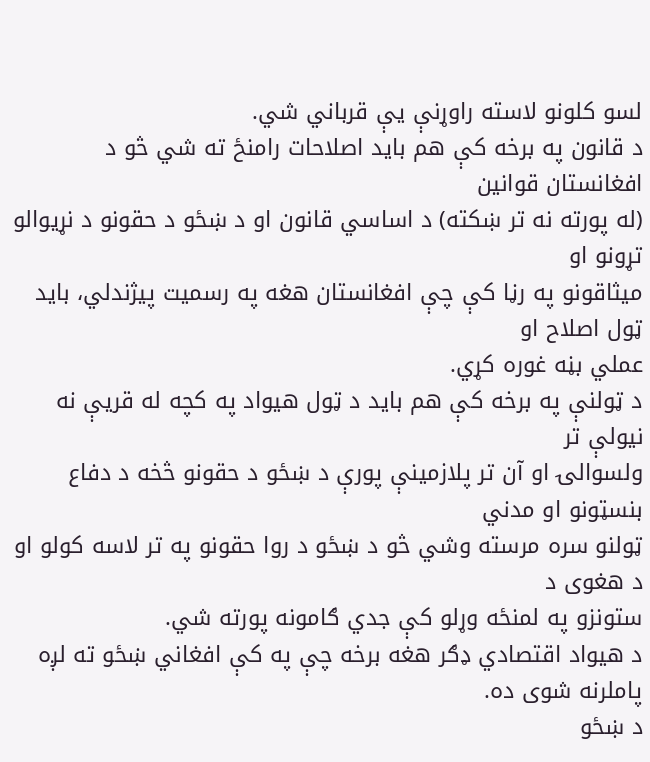لسو کلونو لاسته راوړنې یې قرباني شي.
د قانون په برخه کې هم باید اصلاحات رامنځ ته شي څو د افغانستان قوانین
(له پورته نه تر ښکته) د اساسي قانون او د ښځو د حقونو د نړیوالو تړونو او
میثاقونو په رڼا کې چې افغانستان هغه په رسمیت پیژندلي، باید ټول اصلاح او
عملي بڼه غوره کړي.
د ټولنې په برخه کې هم باید د ټول هیواد په کچه له قریې نه نیولې تر
ولسوالۍ او آن تر پلازمینې پورې د ښځو د حقونو څخه د دفاع بنسټونو او مدني
ټولنو سره مرسته وشي څو د ښځو د روا حقونو په تر لاسه کولو او د هغوی د
ستونزو په لمنځه وړلو کې جدي ګامونه پورته شي.
د هیواد اقتصادي ډګر هغه برخه چې په کې افغاني ښځو ته لږه پاملرنه شوی ده.
د ښځو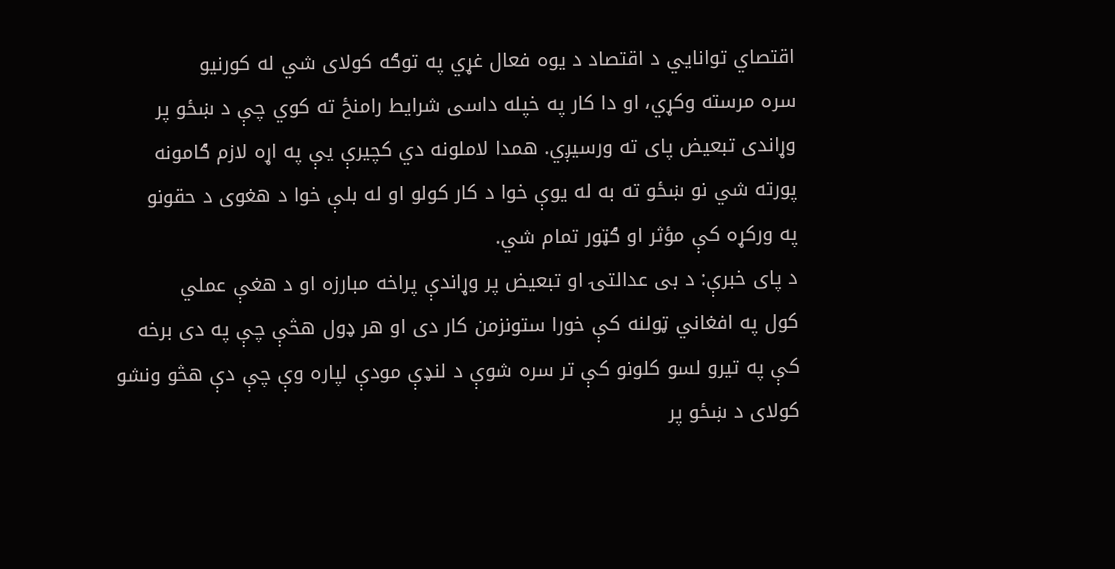اقتصاي توانایي د اقتصاد د یوه فعال غړي په توګه کولای شي له کورنیو
سره مرسته وکړي، او دا کار په خپله داسی شرایط رامنځ ته کوي چې د ښځو پر
وړاندی تبعیض پای ته ورسیږي. همدا لاملونه دي کچیرې یې په اړه لازم ګامونه
پورته شي نو ښځو ته به له یوې خوا د کار کولو او له بلې خوا د هغوی د حقونو
په ورکړه کې مؤثر او ګټور تمام شي.
د پای خبرې: د بی عدالتۍ او تبعیض پر وړاندې پراخه مبارزه او د هغې عملي
کول په افغاني ټولنه کې خورا ستونزمن کار دی او هر ډول هڅې چې په دی برخه
کې په تیرو لسو کلونو کې تر سره شوې د لنډې مودې لپاره وې چې دې هڅو ونشو
کولای د ښځو پر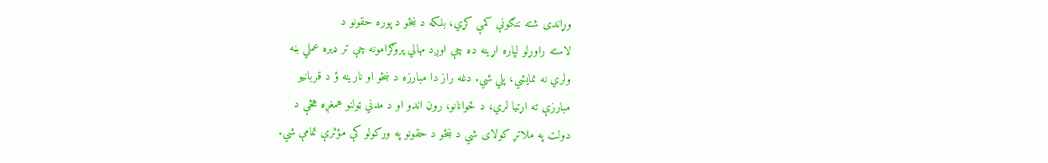وړاندی شته ننګونې کمې کړي، بلکه د ښځو د پوره حقونو د
لاسته راوړلو لپاره اړینه ده چې اوږد مهالي پروګرامونه چې تر ډیره عملي بڼه
ولري نه نمایشي، پلي شي. دغه راز دا مبارزه د ښځو او نارینه ؤ د قربانیو
مبارزې ته اړتیا لري، د ځوانانو، روڼ اندو او د مدني ټولنو همغږه هڅې د
دولت په ملاتړ کولای شي د ښځو د حقونو په ورکولو کې مؤثرې تمامې شي.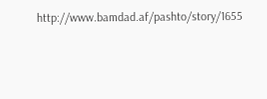http://www.bamdad.af/pashto/story/1655